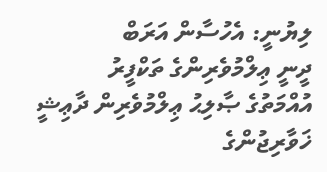ލިޔުނީ: އެހުސާން އަރަބް
ދީނީ ޢިލްމުވެރިންގެ ތަކްފީރު
އުއްމަތުގެ ޞާލިޙު ޢިލްމުވެރިން ދާޢިޝީ ޚަވާރިޖުންގެ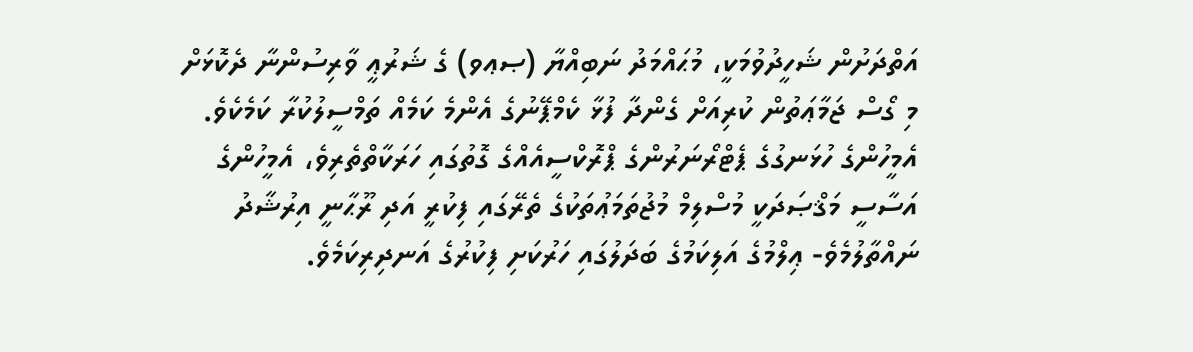އަތްދަށުން ޝަހީދުވުމަކީ، މުޙައްމަދު ނަބިއްޔާ (ޞޢވ) ގެ ޝަރުޢީ ވާރިސުންނާ ދެކޮޅަށް މި ގޯސް ޖަމާޢަތުން ކުރިއަށް ގެންދާ ފުޅާ ކެމްޕޭނުގެ އެންމެ ކަމެއް ތަމްސީލުކުރާ ކަމެކެވެ. އެމީހުންގެ ހުޅަނގުގެ ޕެޓްރޯނަރުންގެ ޕްރޮކްސީއެއްގެ ގޮތުގައި ހަރަކާތްތެރިވެ، އެމީހުންގެ އަސާސީ މަޤްޞަދަކީ މުސްލިމް މުޖުތަމަޢުތަކުގެ ތެރޭގައި ފިކުރީ އަދި ރޫޙާނީ އިރުޝާދު ނައްތާލުމެވެ- ޢިލްމުގެ އަލިކަމުގެ ބަދަލުގައި ހަރުކަށި ފިކުރުގެ އަނދިރިކަމެވެ.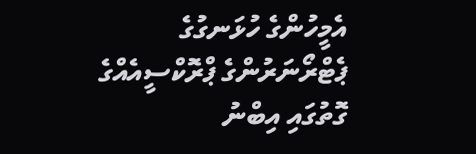އެމީހުންގެ ހުޅަނގުގެ ޕެޓްރޯނަރުންގެ ޕްރޮކްސީއެއްގެ ގޮތުގައި އިބްނު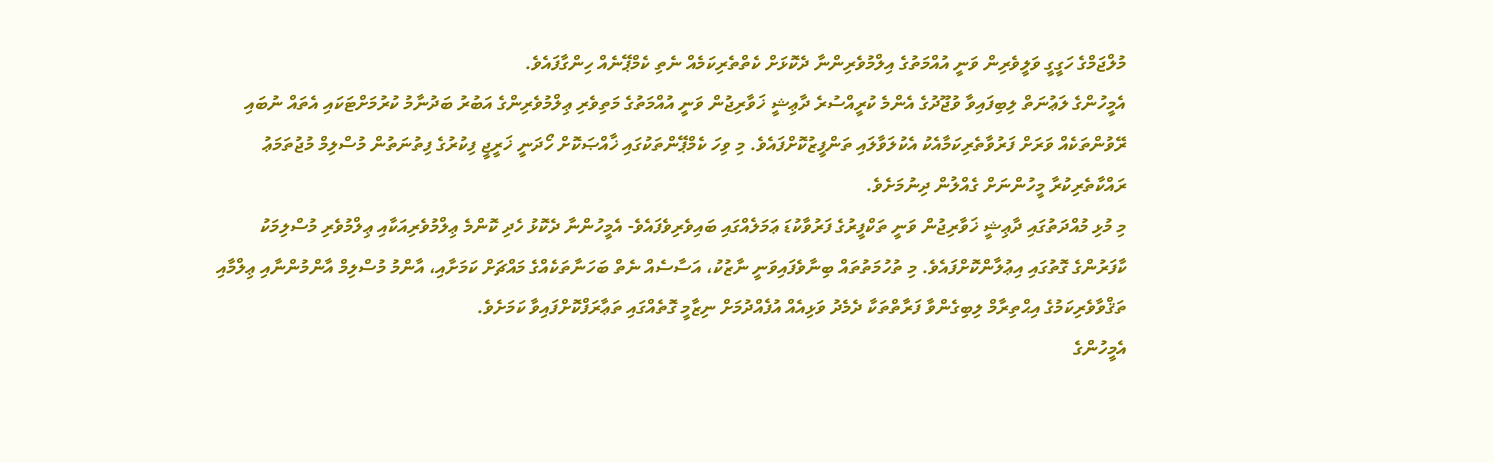މުލްޖަމްގެ ހަގީގީ ވަލީވެރިން ވަނީ އުއްމަތުގެ އިލްމުވެރިންނާ ދެކޮޅަށް ކެތްތެރިކަމެއް ނެތި ކެމްޕޭނެއް ހިންގާފައެވެ.
އެމީހުންގެ ލަޢުނަތް ލިބިފައިވާ ވުޖޫދުގެ އެންމެ ކުރީއްސުރެ ދާޢިޝީ ޚަވާރިޖުން ވަނީ އުއްމަތުގެ މަތިވެރި ޢިލްމުވެރިންގެ އަބުރު ބަދުނާމު ކުރުމަށްޓަކައި އެތައް ނުބައި ރޭވުންތަކެއް ވަރަށް ފަރުވާތެރިކަމާއެކު އެކުލަވާލައި ތަންފީޒުކޮށްފައެވެ. މި ވިހަ ކެމްޕޭންތަކުގައި ޚާއްޞަކޮށް ހޯދަނީ ޚަރީޖީ ފިކުރުގެ ފިތުނަތުން މުސްލިމް މުޖުތަމަޢު ރައްކާތެރިކުރާ މީހުންނަށް ގެއްލުން ދިނުމަށެވެ.
މި މުޅި މުއްދަތުގައި ދާޢިޝީ ޚަވާރިޖުން ވަނީ ތަކްފީރުގެ ފަރުވާކުޑަ ޢަމަލެއްގައި ބައިވެރިވެފައެވެ- އެމީހުންނާ ދެކޮޅު ހެދި ކޮންމެ ޢިލްމުވެރިއަކާއި ޢިލްމުވެރި މުސްލިމަކު ކާފަރުންގެ ގޮތުގައި އިޢުލާންކޮށްފައެވެ. މި ތުހުމަތުތައް ބިނާވެފައިވަނީ ނާޒުކު، އަސާސެއް ނެތް ބަހަނާތަކެއްގެ މައްޗަށް ކަމަށާއި، އާންމު މުސްލިމް އާންމުންނާއި ޢިލްމާއި ތަޤްވާވެރިކަމުގެ އިޙްތިރާމް ލިބިގެންވާ ފަރާތްތަކާ ދެމެދު ވަޅިއެއް އުފެއްދުމަށް ނިޒާމީ ގޮތެއްގައި ތަޢާރަފްކޮށްފައިވާ ކަމަށެވެ.
އެމީހުންގެ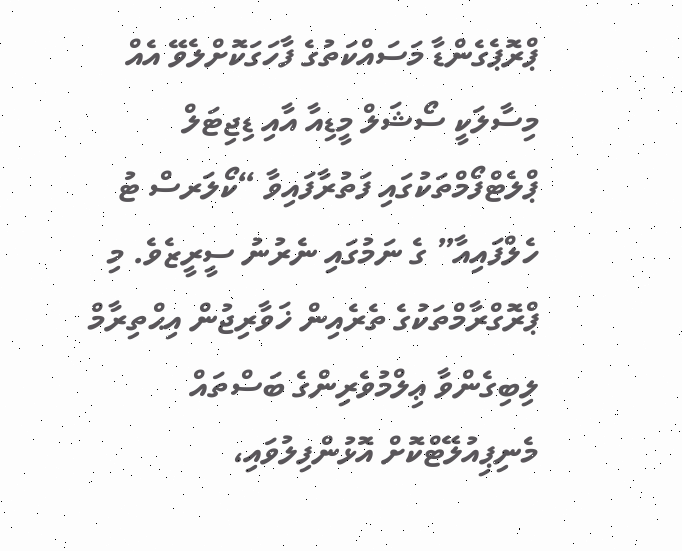ޕްރޮޕެގެންޑާ މަސައްކަތުގެ ފާހަގަކޮށްލެވޭ އެއް މިސާލަކީ ސޯޝަލް މީޑިއާ އާއި ޑިޖިޓަލް ޕްލެޓްފޯމްތަކުގައި ފަތުރާފައިވާ “ކޯލަރސް ޓު ހެލްފައިއާ” ގެ ނަމުގައި ނެރުނު ސީރީޒެވެ. މި ޕްރޮގްރާމްތަކުގެ ތެރެއިން ޚަވާރިޖުން އިޙްތިރާމް ލިބިގެންވާ ޢިލްމުވެރިންގެ ބަސްތައް މެނިޕިއުލޭޓްކޮށް އޮޅުންފިލުވައި،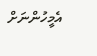އެމީހުންނަށް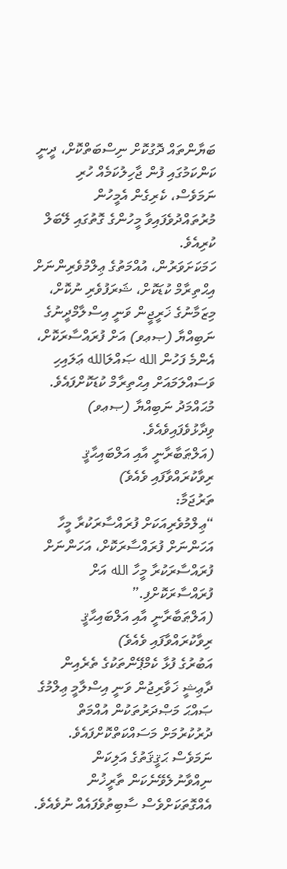ބަޔާންތައް ދޮގުކޮށް ނިސްބަތްކޮށް، ދީނީ ކަންކަމުގައި ފުން ޖާހިލުކަމެއް ހުރި ނަމަވެސް، ކެރިގެން އެމީހުން މުރުތައްދުވެފައިވާ މީހުންގެ ގޮތުގައި ލޭބަލް ކުރިއެވެ.
ހަމަކަށަވަރުން، އުއްމަތުގެ ޢިލްމުވެރިންނަށް އިޙްތިރާމް ކުޑަކޮށް، ޝަރަފުވެރި ނުކޮށް، މިޒަމާނުގެ ޚަރީޖީން ވަނީ އިސްލާމްދީނުގެ ނަބިއްޔާ (ޞޢވ) އަށް ފުރައްސާރަކޮށް، އެންމެ ފަހުން الله ޞައްލަالله ޢަލައިހި ވަސައްލަމައަށް އިޙްތިރާމް ކުޑަކޮށްފައެވެ.
މުޙައްމަދު ނަބިއްޔާ (ޞޢވ) ވިދާޅުވެފައިވެއެވެ.
(އަލްޠަބާރާނީ އާއި އަލްބައިޙާޤީ ރިވާކުރައްވާފައި ވެއެވެ)
ތަރުޖަމާ:
“ޢިލްމުވެރިއަކަށް ފުރައްސާރަކުރާ މީހާ އަހަންނަށް ފުރައްސާރަކޮށް، އަހަންނަށް ފުރައްސާރަކުރާ މީހާ الله އަށް ފުރައްސާރަކޮށްފި.”
(އަލްޠަބާރާނީ އާއި އަލްބައިޙާޤީ ރިވާކުރައްވާފައި ވެއެވެ)
އަބުރުގެ ފުޅާ ކެމްޕޭންތަކުގެ ތެރެއިން ދާޢިޝީ ޚަވާރިޖުން ވަނީ އިސްލާމީ ޢިލްމުގެ ޞައްޙަ މަޞްދަރުތަކުން އުއްމަތް ދުރުކުރުމަށް މަސައްކަތްކޮށްފައެވެ. ނަމަވެސް ޙަޤީޤަތުގެ އަލިކަން ނިއްވާނުލެވޭނެކަން ތާރީޚުން އެއްގޮތަކަށްވެސް ސާބިތުވެފައެއް ނުވެއެވެ.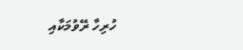ހުރިހާ ރޭވުމަކާއި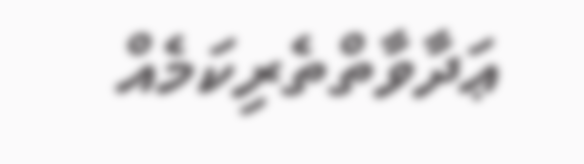ޢަދާވާތްތެރިކަމެއް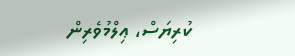ކުރިޔަސް، ޢިލްމުވެރިން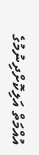އުއްމަތް އަލިކޮށްދިނުމުގެ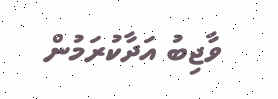ވާޖިބު އަދާކުރަމުން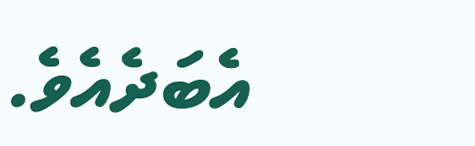އެބަދެއެވެ.